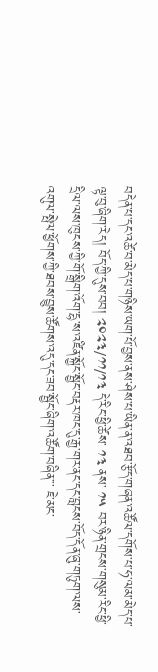བདེན་པ་དང་འཚེ་བ་མེད་པ་གཉིས་ཡག་པོ་བྱས་ནས་ཤེས་པ་ཡིན་ན་འཐབ་རྩོད་གཞན་འཚོལ་དགོས་པ་ཧ་ལམ་མེད་པ་ལྟ་བུ་ཞིག་རེད། བོད་ཀྱི་དུས་བབ། ༢༠༢༣/༡༡/༡༣ དེ་རིང་ཕྱི་ཚེས་ ༡༣ ནས་ ༡༥ བར་ཉིན་གྲངས་གསུམ་རིང་ཕྱི་དྲིལ་ལས་ཁུངས་ཀྱི་གོ་སྒྲིག་འོག་དྷ་ས་འཛིན་སྐྱོང་སྦྱོང་བརྡར་ཁང་དུ་རྒྱ་གར་ནང་དང་བླངས་བོད་དོན་ཞུ་གཏུག་ལས་འགུལ་སྤེལ་ཕྱོགས་ཀྱི་ཐབས་བྱུས་ཚོགས་འདུ་དང་ཟབ་སྦྱོང་ཞིག་འཚོག་བཞིན་་་ ཇེ་མང་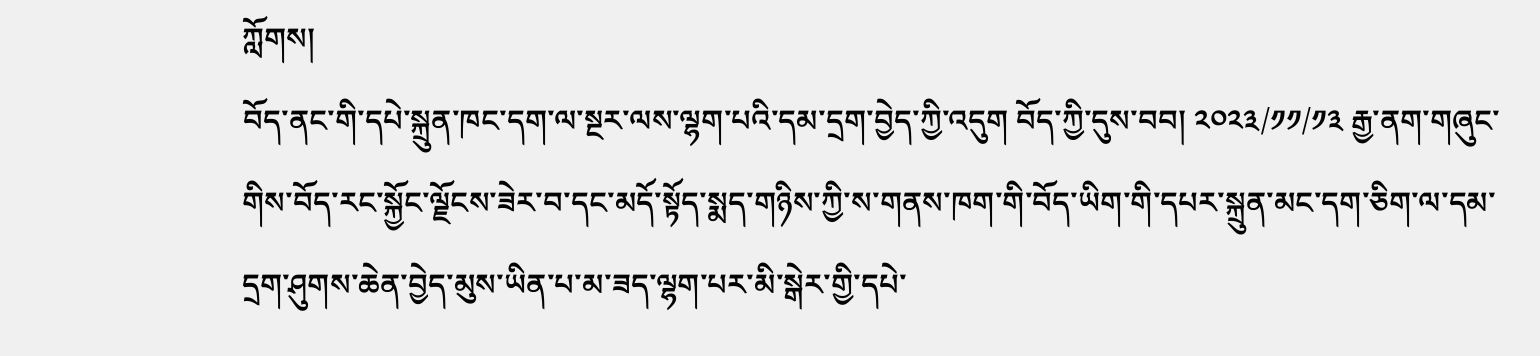ཀློགས།
བོད་ནང་གི་དཔེ་སྐྲུན་ཁང་དག་ལ་སྔར་ལས་ལྷག་པའི་དམ་དྲག་བྱེད་ཀྱི་འདུག བོད་ཀྱི་དུས་བབ། ༢༠༢༣/༡༡/༡༣ རྒྱ་ནག་གཞུང་གིས་བོད་རང་སྐྱོང་ལྗོངས་ཟེར་བ་དང་མདོ་སྟོད་སྨད་གཉིས་ཀྱི་ས་གནས་ཁག་གི་བོད་ཡིག་གི་དཔར་སྐྲུན་མང་དག་ཅིག་ལ་དམ་དྲག་ཤུགས་ཆེན་བྱེད་མུས་ཡིན་པ་མ་ཟད་ལྷག་པར་མི་སྒེར་གྱི་དཔེ་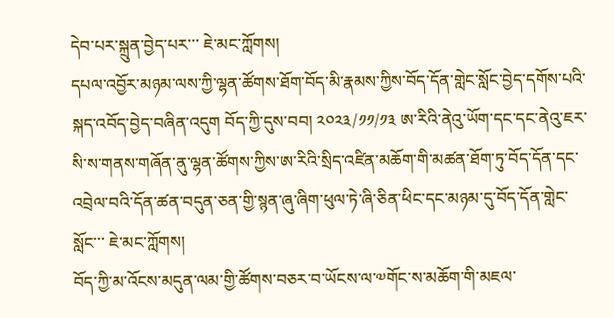དེབ་པར་སྐྲུན་བྱེད་པར་་་ ཇེ་མང་ཀློགས།
དཔལ་འབྱོར་མཉམ་ལས་ཀྱི་ལྷན་ཚོགས་ཐོག་བོད་མི་རྣམས་ཀྱིས་བོད་དོན་གླེང་སློང་བྱེད་དགོས་པའི་སྐད་འབོད་བྱེད་བཞིན་འདུག བོད་ཀྱི་དུས་བབ། ༢༠༢༣/༡༡/༡༣ ཨ་རིའི་ནེའུ་ཡོག་དང་དང་ནེའུ་ཇར་སི་ས་གནས་གཞོན་ནུ་ལྷན་ཚོགས་ཀྱིས་ཨ་རིའི་སྲིད་འཛིན་མཆོག་གི་མཚན་ཐོག་ཏུ་བོད་དོན་དང་འབྲེལ་བའི་དོན་ཚན་བདུན་ཅན་གྱི་སྙན་ཞུ་ཞིག་ཕུལ་ཏེ་ཞི་ཅིན་ཕིང་དང་མཉམ་དུ་བོད་དོན་གླེང་སློང་་་ ཇེ་མང་ཀློགས།
བོད་ཀྱི་མ་འོངས་མདུན་ལམ་གྱི་ཚོགས་བཅར་བ་ཡོངས་ལ་༧གོང་ས་མཆོག་གི་མཇལ་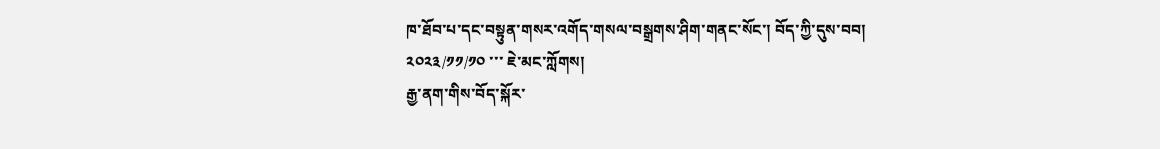ཁ་ཐོབ་པ་དང་བསྟུན་གསར་འགོད་གསལ་བསྒྲགས་ཤིག་གནང་སོང་། བོད་ཀྱི་དུས་བབ། ༢༠༢༣/༡༡/༡༠ ་་་ ཇེ་མང་ཀློགས།
རྒྱ་ནག་གིས་བོད་སྐོར་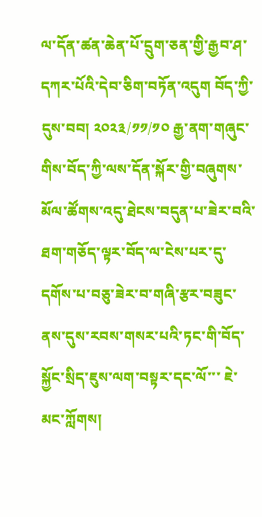ལ་དོན་ཚན་ཆེན་པོ་དྲུག་ཅན་གྱི་རྒྱབ་ཤ་དཀར་པོའི་དེབ་ཅིག་བཏོན་འདུག བོད་ཀྱི་དུས་བབ། ༢༠༢༣/༡༡/༡༠ རྒྱ་ནག་གཞུང་གིས་བོད་ཀྱི་ལས་དོན་སྐོར་གྱི་བཞུགས་མོལ་ཚོགས་འདུ་ཐེངས་བདུན་པ་ཟེར་བའི་ཐག་གཅོད་ལྟར་བོད་ལ་ངེས་པར་དུ་དགོས་པ་བཅུ་ཟེར་བ་གཞི་རྩར་བཟུང་ནས་དུས་རབས་གསར་པའི་ཏང་གི་བོད་སྐྱོང་སྲིད་ཇུས་ལག་བསྟར་དང་ལོ་་་ ཇེ་མང་ཀློགས།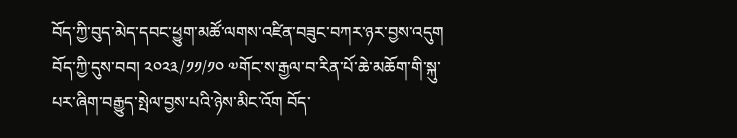བོད་ཀྱི་བུད་མེད་དབང་ཕྱུག་མཚོ་ལགས་འཛིན་བཟུང་བཀར་ཉར་བྱས་འདུག བོད་ཀྱི་དུས་བབ། ༢༠༢༣/༡༡/༡༠ ༧གོང་ས་རྒྱལ་བ་རིན་པོ་ཆེ་མཆོག་གི་སྐུ་པར་ཞིག་བརྒྱུད་སྤེལ་བྱས་པའི་ཉེས་མིང་འོག བོད་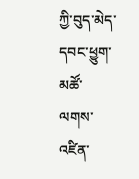ཀྱི་བུད་མེད་དབང་ཕྱུག་མཚོ་ལགས་འཛིན་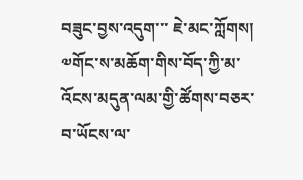བཟུང་བྱས་འདུག་་་ ཇེ་མང་ཀློགས།
༧གོང་ས་མཆོག་གིས་བོད་ཀྱི་མ་འོངས་མདུན་ལམ་གྱི་ཚོགས་བཅར་བ་ཡོངས་ལ་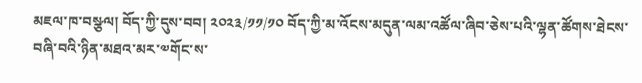མཇལ་ཁ་བསྩལ། བོད་ཀྱི་དུས་བབ། ༢༠༢༣/༡༡/༡༠ བོད་ཀྱི་མ་འོངས་མདུན་ལམ་འཚོལ་ཞིབ་ཅེས་པའི་ལྷན་ཚོགས་ཐེངས་བཞི་བའི་ཉིན་མཐའ་མར་༧གོང་ས་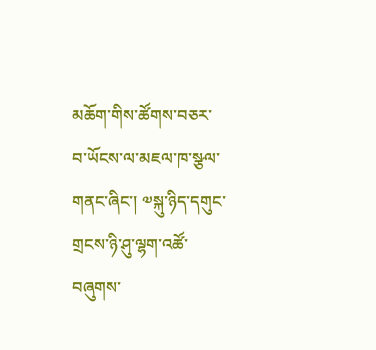མཆོག་གིས་ཚོགས་བཅར་བ་ཡོངས་ལ་མཇལ་ཁ་སྩལ་གནང་ཞིང་། ༧སྐུ་ཉིད་དགུང་གྲངས་ཉི་ཤུ་ལྷག་འཚོ་བཞུགས་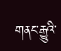གནང་རྒྱུའི་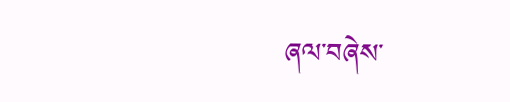ཞལ་བཞེས་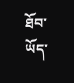ཐོབ་ཡོད་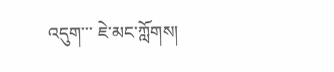འདུག་་་ ཇེ་མང་ཀློགས།